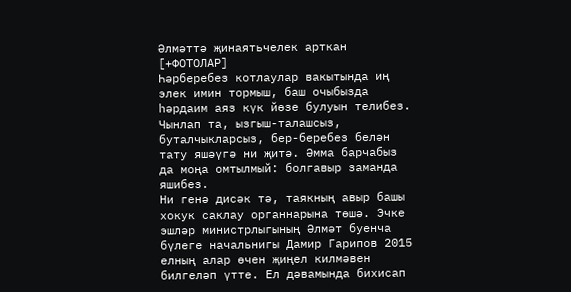Әлмәттә җинаятьчелек арткан [+ФОТОЛАР]
Һәрберебез котлаулар вакытында иң элек имин тормыш, баш очыбызда һәрдаим аяз күк йөзе булуын телибез.
Чынлап та, ызгыш-талашсыз, буталчыкларсыз, бер-беребез белән тату яшәүгә ни җитә. Әмма барчабыз да моңа омтылмый: болгавыр заманда яшибез.
Ни генә дисәк тә, таякның авыр башы хокук саклау органнарына төшә. Эчке эшләр министрлыгының Әлмәт буенча бүлеге начальнигы Дамир Гарипов 2015 елның алар өчен җиңел килмәвен билгеләп үтте. Ел дәвамында бихисап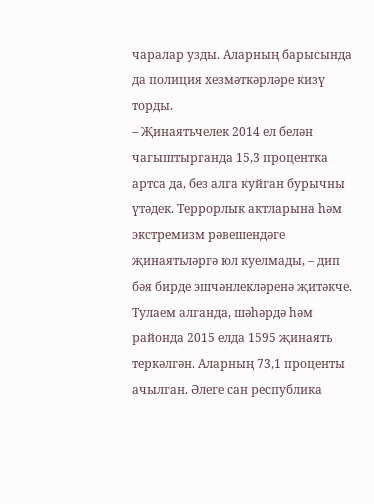чаралар узды. Аларның барысында да полиция хезмәткәрләре кизү торды.
– Җинаятьчелек 2014 ел белән чагыштырганда 15,3 процентка артса да, без алга куйган бурычны үтәдек. Террорлык актларына һәм экстремизм рәвешендәге җинаятьләргә юл куелмады, – дип бәя бирде эшчәнлекләренә җитәкче.
Тулаем алганда, шәһәрдә һәм районда 2015 елда 1595 җинаять теркәлгән. Аларның 73,1 проценты ачылган. Әлеге сан республика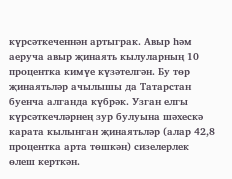күрсәткеченнән артыграк. Авыр һәм аеруча авыр җинаять кылуларның 10 процентка кимүе күзәтелгән. Бу төр җинаятьләр ачылышы да Татарстан буенча алганда күбрәк. Узган елгы күрсәткечләрнең зур булуына шәхескә карата кылынган җинаятьләр (алар 42,8 процентка арта төшкән) сизелерлек өлеш керткән.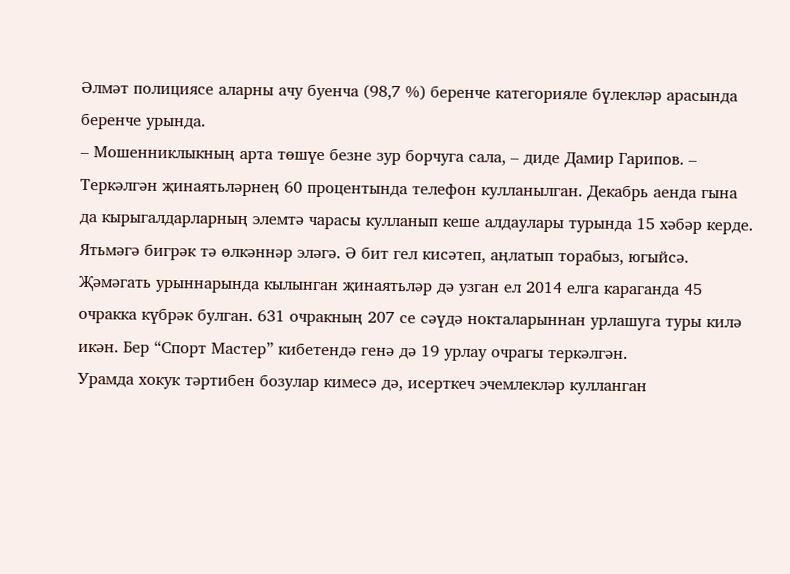Әлмәт полициясе аларны ачу буенча (98,7 %) беренче категорияле бүлекләр арасында беренче урында.
– Мошенниклыкның арта төшүе безне зур борчуга сала, – диде Дамир Гарипов. – Теркәлгән җинаятьләрнең 60 процентында телефон кулланылган. Декабрь аенда гына да кырыгалдарларның элемтә чарасы кулланып кеше алдаулары турында 15 хәбәр керде. Ятьмәгә бигрәк тә өлкәннәр эләгә. Ә бит гел кисәтеп, аңлатып торабыз, югыйсә.
Җәмәгать урыннарында кылынган җинаятьләр дә узган ел 2014 елга караганда 45 очракка күбрәк булган. 631 очракның 207 се сәүдә нокталарыннан урлашуга туры килә икән. Бер “Спорт Мастер” кибетендә генә дә 19 урлау очрагы теркәлгән.
Урамда хокук тәртибен бозулар кимесә дә, исерткеч эчемлекләр кулланган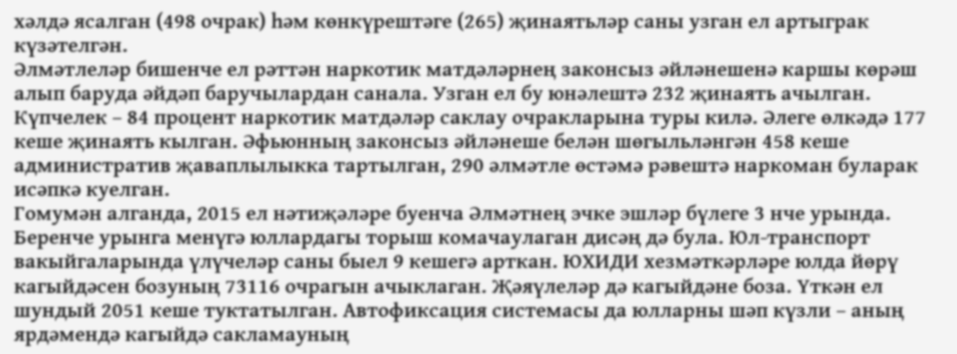хәлдә ясалган (498 очрак) һәм көнкүрештәге (265) җинаятьләр саны узган ел артыграк күзәтелгән.
Әлмәтлеләр бишенче ел рәттән наркотик матдәләрнең законсыз әйләнешенә каршы көрәш алып баруда әйдәп баручылардан санала. Узган ел бу юнәлештә 232 җинаять ачылган. Күпчелек – 84 процент наркотик матдәләр саклау очракларына туры килә. Әлеге өлкәдә 177 кеше җинаять кылган. Әфьюнның законсыз әйләнеше белән шөгыльләнгән 458 кеше административ җаваплылыкка тартылган, 290 әлмәтле өстәмә рәвештә наркоман буларак исәпкә куелган.
Гомумән алганда, 2015 ел нәтиҗәләре буенча Әлмәтнең эчке эшләр бүлеге 3 нче урында. Беренче урынга менүгә юллардагы торыш комачаулаган дисәң дә була. Юл-транспорт вакыйгаларында үлүчеләр саны быел 9 кешегә арткан. ЮХИДИ хезмәткәрләре юлда йөрү кагыйдәсен бозуның 73116 очрагын ачыклаган. Җәяүлеләр дә кагыйдәне боза. Үткән ел шундый 2051 кеше туктатылган. Автофиксация системасы да юлларны шәп күзли – аның ярдәмендә кагыйдә сакламауның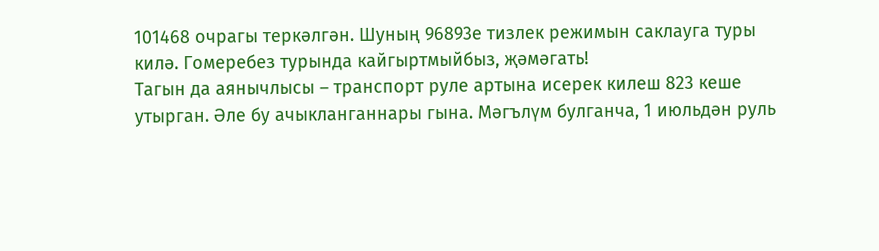101468 очрагы теркәлгән. Шуның 96893е тизлек режимын саклауга туры килә. Гомеребез турында кайгыртмыйбыз, җәмәгать!
Тагын да аянычлысы – транспорт руле артына исерек килеш 823 кеше утырган. Әле бу ачыкланганнары гына. Мәгълүм булганча, 1 июльдән руль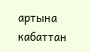артына кабаттан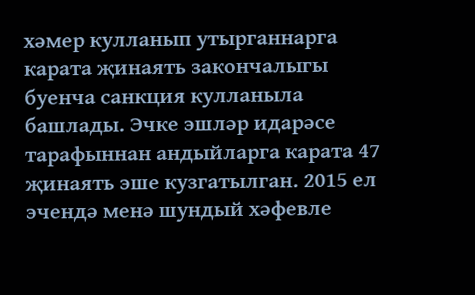хәмер кулланып утырганнарга карата җинаять закончалыгы буенча санкция кулланыла башлады. Эчке эшләр идарәсе тарафыннан андыйларга карата 47 җинаять эше кузгатылган. 2015 ел эчендә менә шундый хәфевле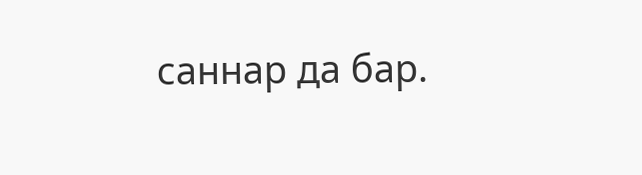саннар да бар.